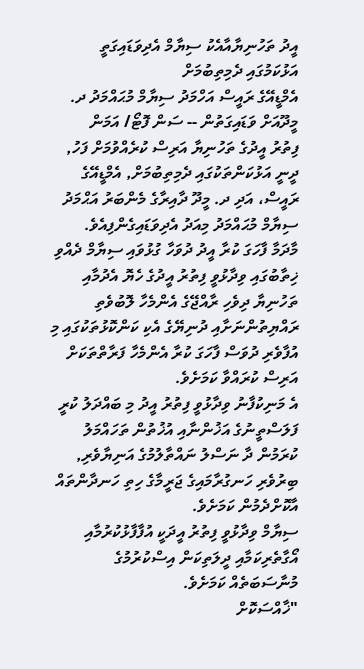އީދު ތަހުނިޔާއާއެކު ސިޔާމް އެދިވަޑައިގަތީ އަޅުކަމުގައި ދެމިތިބުމަށް
އެމްޑީއޭގެ ރައީސް އަހްމަދު ސިޔާމް މުޙައްމަދު ދ. މީދޫއަށް ވަޑައިގަތުން -- ސަން ފޮޓޯ/ އަމަން
ފިތުރު އީދުގެ ތަހުނިޔާ އަރިސް ކުރެއްވުމަށް ފަހު, ދީނީ އަޅުކަންތަކުގައި ދެމިތިބުމަށް, އެމްޑީއޭގެ ރައީސް، އަދި ދ. މީދޫ ދާއިރާގެ މެންބަރު އަޙްމަދު ސިޔާމް މުޙައްމަދު މިއަދު އެދިވަޑައިގެންފިއެވެ.
މާދަމާ ފާހަގަ ކުރާ އީދު ދުވަހާ ގުޅުވައި ސިޔާމް ދެއްވި ޚިތާބުގައި ވިދާޅުވީ ފިތުރު އީދުގެ ހެޔޮ އެދުމާއި ތަހުނިޔާ ދިވެހި ރާއްޖޭގެ އެންމެހާ ލޮބުވެތި ރައްޔިތުންނަށާއި ދުނިޔޭގެ އެކި ކަންކޮޅުތަކުގައި މި އުފާވެރި ދުވަސް ފާހަގަ ކުރާ އެންމެހާ ފަރާތްތަކަށް އަރިސް ކުރައްވާ ކަމަށެވެ.
އެ މަނިކުފާނު ވިދާޅުވީ ފިތުރު އީދު މި ބައްދަލު ކުރީ ފަލަސްތީނުގެ އަޚުންނާއި އުޚުތުން ތަހައްމަލު ކުރަމުން ދާ ނަސްލު ނައްތާލުމުގެ އަނިޔާވެރި, ބިރުވެރި ހަނގުރާމައިގެ ޖަރީމާގެ ހިތި ހަނދާންތައް އާކޮށްދެމުން ކަމަށެވެ.
ސިޔާމް ވިދާޅުވީ ފިތުރު އީދަކީ އުފާފާޅުކުރުމާއި އޯގާތެރިކަމާއި ދީލަތިކަން އިސްކުރުމުގެ މުނާސަބަތެއް ކަމަށެވެ.
"ޚާއްސަކޮށް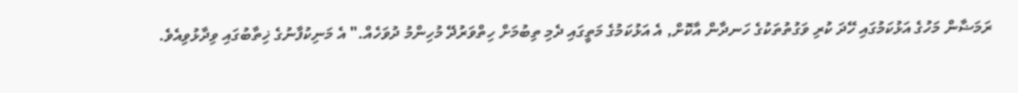ރަމަޟާން މަހުގެ އަޅުކަމުގައި ހޭދަ ކުރި ވަގުތުތަކުގެ ހަނދާން އާކޮށް, އެ އަޅުކަމުގެ މަތީގައި ދެމި ތިބުމަށް ހިތްވަރުދޭ މުހިންމު ދުވަހެއް." އެ މަނިކުފާނުގެ ޚިތާބުގައި ވިދާޅުވިއެވެ.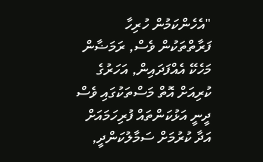"އެހެންކަމުން ހުރިހާ ފަރާތްތަކުން ވެސް, ރަމަޟާން މަހެކޭ އެއްފަދައިން, އަހަރުގެ ކުރިއަށް އޮތް މަސްތަކުގައި ވެސް ދީނީ އަޅުކަންތައް ފުރިހަމައަށް އަދާ ކުރުމަށް ސަމާލުކަންދީ,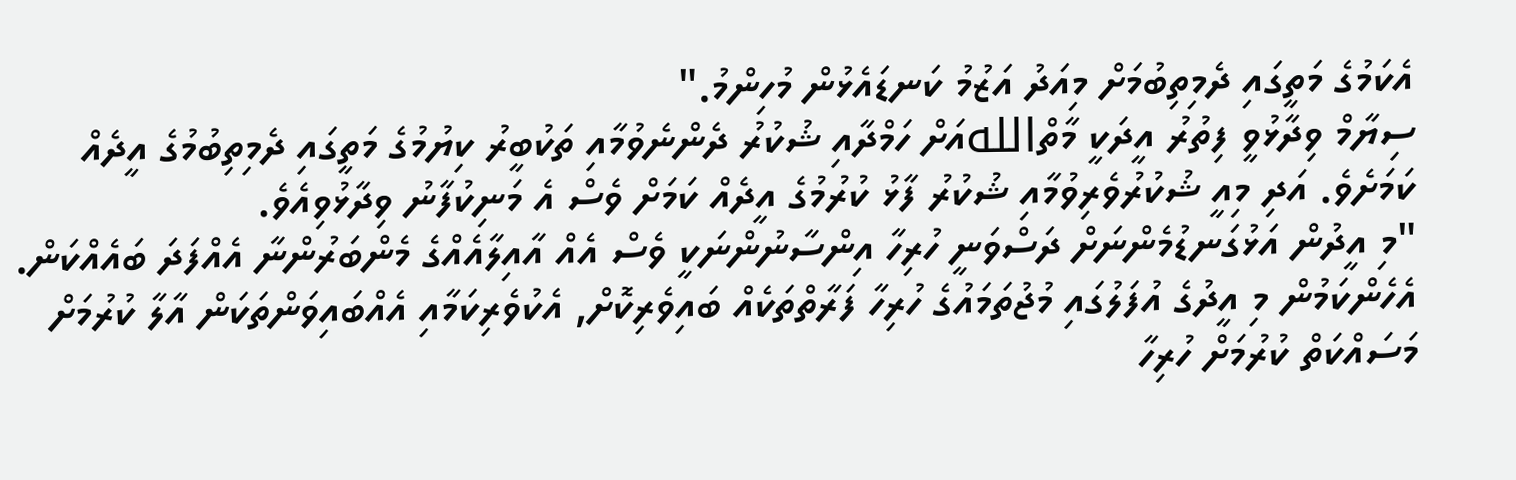އެކަމުގެ މަތީގައި ދެމިތިބުމަށް މިއަދު އަޒުމު ކަނޑައެޅުން މުހިންމު."
ސިޔާމް ވިދާޅުވީ ފިތުރު އީދަކީ މާތްاللهއަށް ހަމްދާއި ޝުކުރު ދެންނެވުމާއި ތަކުބީރު ކިޔުމުގެ މަތީގައި ދެމިތިބުމުގެ އީދެއް ކަމަށެވެ. އަދި މިއީ ޝުކުރުވެރިވުމާއި ޝުކުރު ފާޅު ކުރުމުގެ އީދެއް ކަމަށް ވެސް އެ މަނިކުފާނު ވިދާޅުވިއެވެ.
"މި އީދުން އަޅުގަނޑުމެންނަށް ދަސްވަނީ ހުރިހާ އިންސާނުންނަކީ ވެސް އެއް އާއިލާއެއްގެ މެންބަރުންނާ އެއްފަދަ ބައެއްކަން. އެހެންކަމުން މި އީދުގެ އުފަލުގައި މުޖުތަމައުގެ ހުރިހާ ފަރާތްތަކެއް ބައިވެރިކޮށް, އެކުވެރިކަމާއި އެއްބައިވަންތަކަން އާލާ ކުރުމަށް މަސައްކަތް ކުރުމަށް ހުރިހާ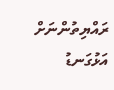ރައްޔިތުންނަށް އަޅުގަނޑު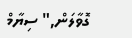ގޮވާލަން," ސިޔާމް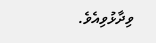ވިދާޅުވިއެވެ.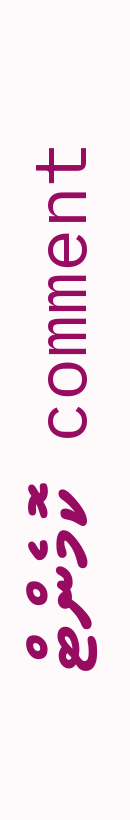comment ކޮމެންޓް